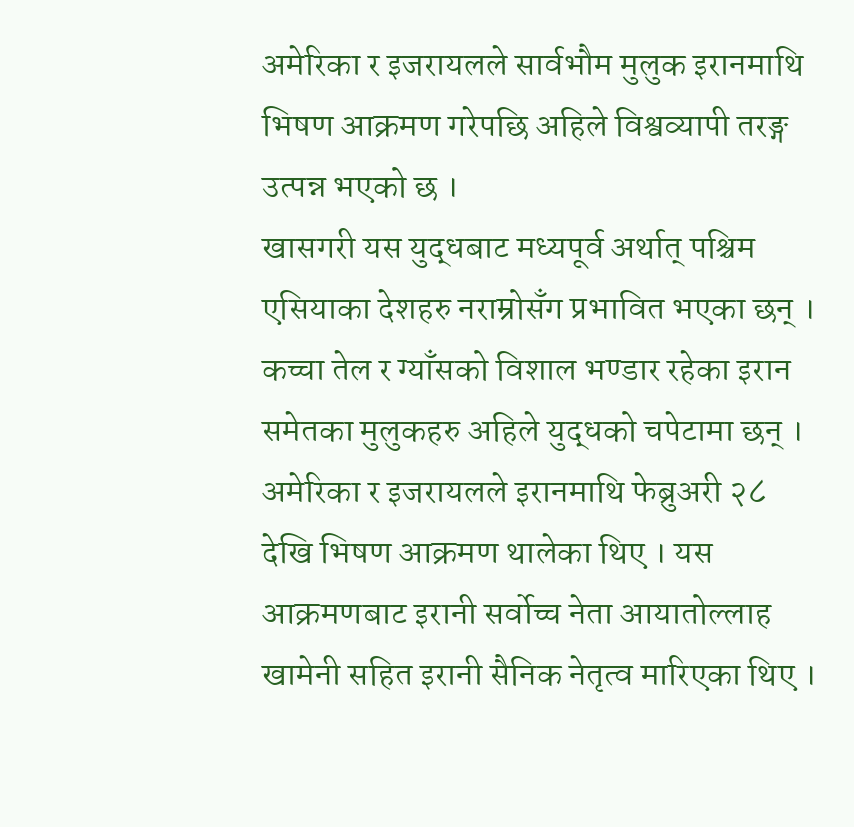अमेरिका र इजरायलले सार्वभौम मुलुक इरानमाथि भिषण आक्रमण गरेपछि अहिले विश्वव्यापी तरङ्ग उत्पन्न भएको छ ।
खासगरी यस युद्धबाट मध्यपूर्व अर्थात् पश्चिम एसियाका देशहरु नराम्रोसँग प्रभावित भएका छन् । कच्चा तेल र ग्याँसको विशाल भण्डार रहेका इरान समेतका मुलुकहरु अहिले युद्धको चपेटामा छन् ।
अमेरिका र इजरायलले इरानमाथि फेब्रुअरी २८ देखि भिषण आक्रमण थालेका थिए । यस आक्रमणबाट इरानी सर्वोच्च नेता आयातोल्लाह खामेनी सहित इरानी सैनिक नेतृत्व मारिएका थिए ।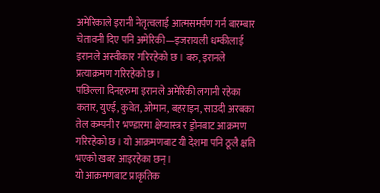अमेरिकाले इरानी नेतृत्वलाई आत्मसमर्पण गर्न बारम्बार चेतावनी दिए पनि अमेरिकी—इजरायली धम्कीलाई इरानले अस्वीकार गरिरहेको छ । बरु, इरानले प्रत्याक्रमण गरिरहेको छ ।
पछिल्ला दिनहरुमा इरानले अमेरिकी लगानी रहेका कतार, युएई, कुवेत, ओमान, बहराइन, साउदी अरबका तेल कम्पनी र भण्डारमा क्षेप्यास्त्र र ड्रोनबाट आक्रमण गरिरहेको छ । यो आक्रमणबाट यी देशमा पनि ठूलै क्षति भएको खबर आइरहेका छन् ।
यो आक्रमणबाट प्राकृतिक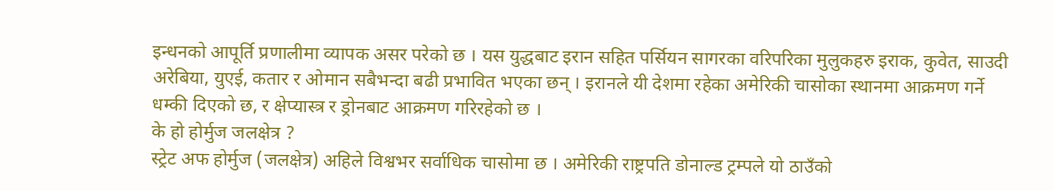इन्धनको आपूर्ति प्रणालीमा व्यापक असर परेको छ । यस युद्धबाट इरान सहित पर्सियन सागरका वरिपरिका मुलुकहरु इराक, कुवेत, साउदी अरेबिया, युएई, कतार र ओमान सबैभन्दा बढी प्रभावित भएका छन् । इरानले यी देशमा रहेका अमेरिकी चासोका स्थानमा आक्रमण गर्ने धम्की दिएको छ, र क्षेप्यास्त्र र ड्रोनबाट आक्रमण गरिरहेको छ ।
के हो होर्मुज जलक्षेत्र ?
स्ट्रेट अफ होर्मुज (जलक्षेत्र) अहिले विश्वभर सर्वाधिक चासोमा छ । अमेरिकी राष्ट्रपति डोनाल्ड ट्रम्पले यो ठाउँको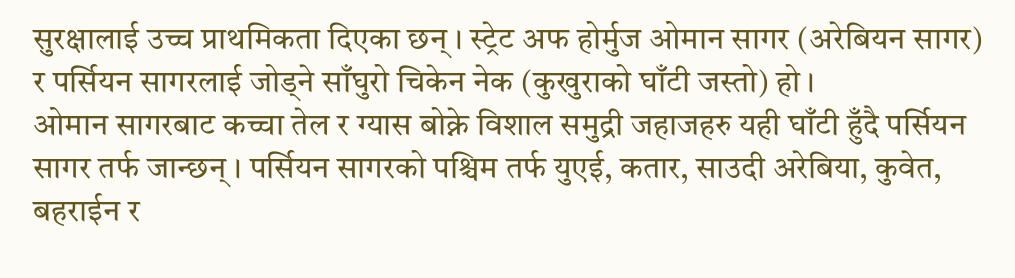सुरक्षालाई उच्च प्राथमिकता दिएका छन् । स्ट्रेट अफ होर्मुज ओमान सागर (अरेबियन सागर) र पर्सियन सागरलाई जोड्ने साँघुरो चिकेन नेक (कुखुराको घाँटी जस्तो) हो ।
ओमान सागरबाट कच्चा तेल र ग्यास बोक्ने विशाल समुद्री जहाजहरु यही घाँटी हुँदै पर्सियन सागर तर्फ जान्छन् । पर्सियन सागरको पश्चिम तर्फ युएई, कतार, साउदी अरेबिया, कुवेत, बहराईन र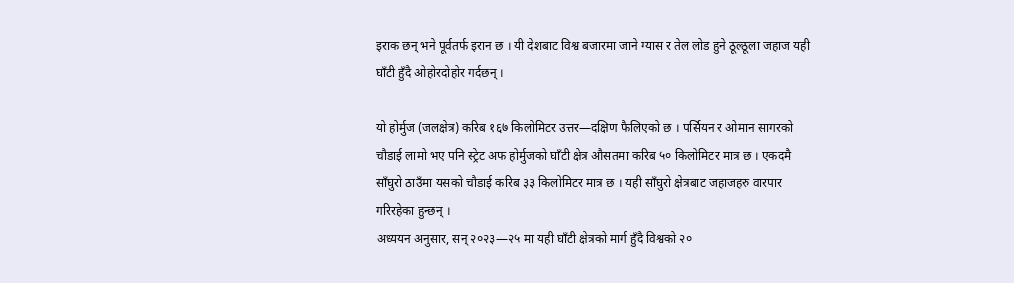इराक छन् भने पूर्वतर्फ इरान छ । यी देशबाट विश्व बजारमा जाने ग्यास र तेल लोड हुने ठूल्ठूला जहाज यही घाँटी हुँदै ओहोरदोहोर गर्दछन् ।

यो होर्मुज (जलक्षेत्र) करिब १६७ किलोमिटर उत्तर—दक्षिण फैलिएको छ । पर्सियन र ओमान सागरको चौडाई लामो भए पनि स्ट्रेट अफ होर्मुजको घाँटी क्षेत्र औसतमा करिब ५० किलोमिटर मात्र छ । एकदमै साँघुरो ठाउँमा यसको चौडाई करिब ३३ किलोमिटर मात्र छ । यही साँघुरो क्षेत्रबाट जहाजहरु वारपार गरिरहेका हुन्छन् ।
अध्ययन अनुसार, सन् २०२३—२५ मा यही घाँटी क्षेत्रको मार्ग हुँदै विश्वको २०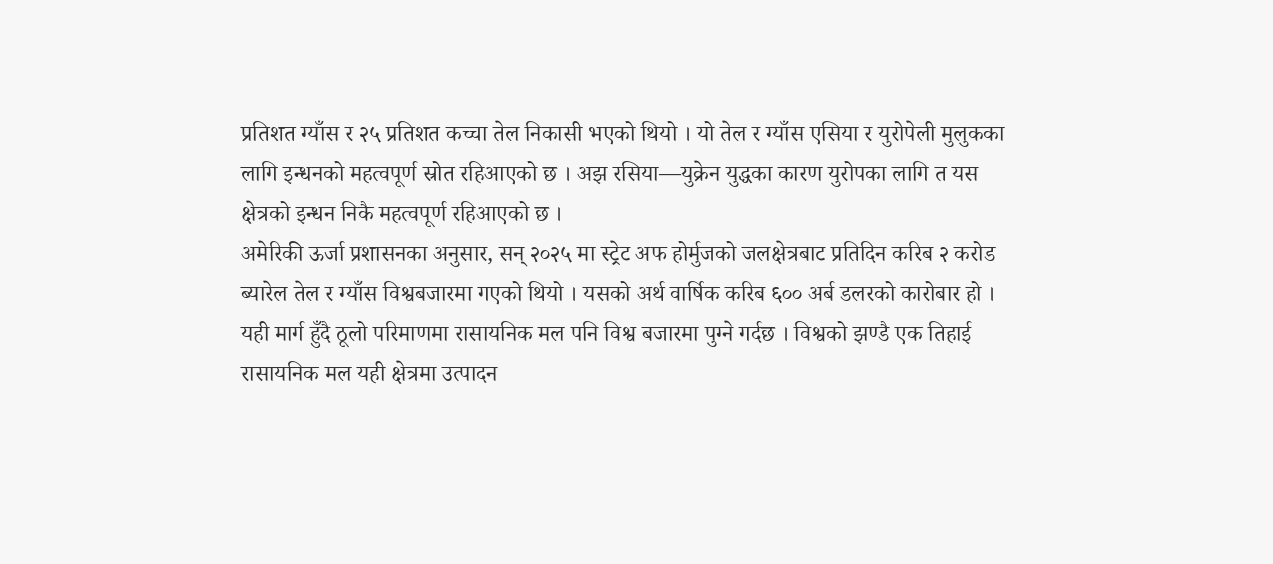प्रतिशत ग्याँस र २५ प्रतिशत कच्चा तेल निकासी भएको थियो । यो तेल र ग्याँस एसिया र युरोपेली मुलुकका लागि इन्धनको महत्वपूर्ण स्रोत रहिआएको छ । अझ रसिया—युक्रेन युद्धका कारण युरोपका लागि त यस क्षेत्रको इन्धन निकै महत्वपूर्ण रहिआएको छ ।
अमेरिकी ऊर्जा प्रशासनका अनुसार, सन् २०२५ मा स्ट्रेट अफ होर्मुजको जलक्षेत्रबाट प्रतिदिन करिब २ करोड ब्यारेल तेल र ग्याँस विश्वबजारमा गएको थियो । यसको अर्थ वार्षिक करिब ६०० अर्ब डलरको कारोबार हो ।
यही मार्ग हुँदै ठूलो परिमाणमा रासायनिक मल पनि विश्व बजारमा पुग्ने गर्दछ । विश्वको झण्डै एक तिहाई रासायनिक मल यही क्षेत्रमा उत्पादन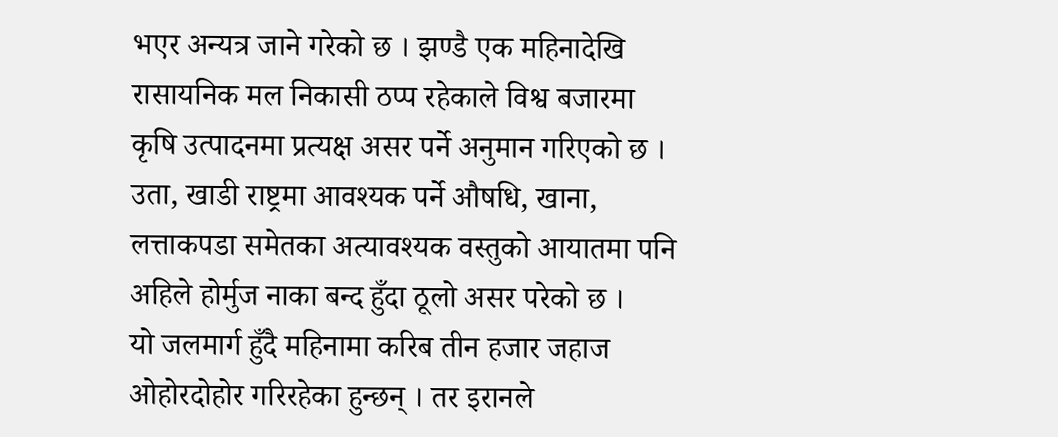भएर अन्यत्र जाने गरेको छ । झण्डै एक महिनादेखि रासायनिक मल निकासी ठप्प रहेकाले विश्व बजारमा कृषि उत्पादनमा प्रत्यक्ष असर पर्ने अनुमान गरिएको छ ।
उता, खाडी राष्ट्रमा आवश्यक पर्ने औषधि, खाना, लत्ताकपडा समेतका अत्यावश्यक वस्तुको आयातमा पनि अहिले होर्मुज नाका बन्द हुँदा ठूलो असर परेको छ ।
यो जलमार्ग हुँदै महिनामा करिब तीन हजार जहाज ओहोरदोहोर गरिरहेका हुन्छन् । तर इरानले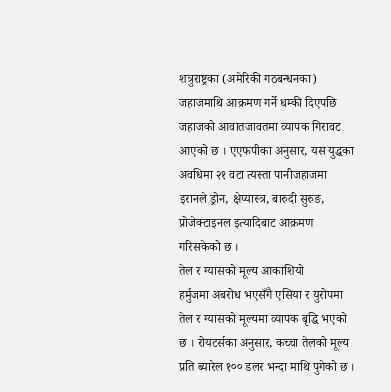शत्रुराष्ट्रका (अमेरिकी गठबन्धनका) जहाजमाथि आक्रमण गर्ने धम्की दिएपछि जहाजको आवातजावतमा व्यापक गिरावट आएको छ । एएफपीका अनुसार, यस युद्धका अवधिमा २१ वटा त्यस्ता पानीजहाजमा इरानले ड्रोन, क्षेप्यास्त्र, बारुदी सुरुङ, प्रोजेक्टाइनल इत्यादिबाट आक्रमण गरिसकेको छ ।
तेल र ग्यासको मूल्य आकाशियो
हर्मुजमा अबरोध भएसँगै एसिया र युरोपमा तेल र ग्यासको मूल्यमा व्यापक बृद्धि भएको छ । रोयटर्सका अनुसार, कच्चा तेलको मूल्य प्रति ब्यारेल १०० डलर भन्दा माथि पुगेको छ ।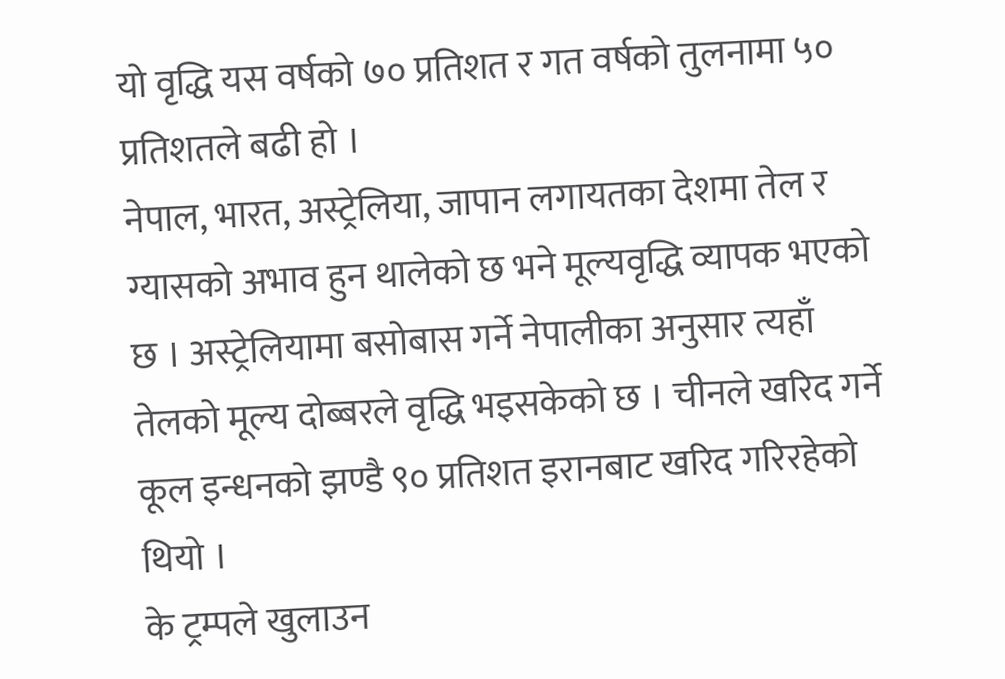यो वृद्धि यस वर्षको ७० प्रतिशत र गत वर्षको तुलनामा ५० प्रतिशतले बढी हो ।
नेपाल, भारत, अस्ट्रेलिया, जापान लगायतका देशमा तेल र ग्यासको अभाव हुन थालेको छ भने मूल्यवृद्धि व्यापक भएको छ । अस्ट्रेलियामा बसोबास गर्ने नेपालीका अनुसार त्यहाँ तेलको मूल्य दोब्बरले वृद्धि भइसकेको छ । चीनले खरिद गर्ने कूल इन्धनको झण्डै ९० प्रतिशत इरानबाट खरिद गरिरहेको थियो ।
के ट्रम्पले खुलाउन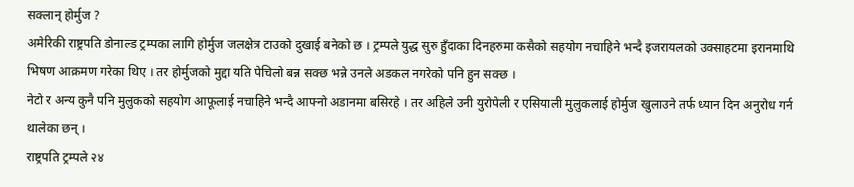सक्लान् होर्मुज ?
अमेरिकी राष्ट्रपति डोनाल्ड ट्रम्पका लागि होर्मुज जलक्षेत्र टाउको दुखाई बनेको छ । ट्रम्पले युद्ध सुरु हुँदाका दिनहरुमा कसैको सहयोग नचाहिने भन्दै इजरायलको उक्साहटमा इरानमाथि भिषण आक्रमण गरेका थिए । तर होर्मुजको मुद्दा यति पेचिलो बन्न सक्छ भन्ने उनले अडकल नगरेको पनि हुन सक्छ ।
नेटो र अन्य कुनै पनि मुलुकको सहयोग आफूलाई नचाहिने भन्दै आफ्नो अडानमा बसिरहे । तर अहिले उनी युरोपेली र एसियाली मुलुकलाई होर्मुज खुलाउने तर्फ ध्यान दिन अनुरोध गर्न थालेका छन् ।
राष्ट्रपति ट्रम्पले २४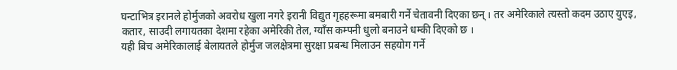घन्टाभित्र इरानले होर्मुजको अवरोध खुला नगरे इरानी विद्युत गृहहरूमा बमबारी गर्ने चेतावनी दिएका छन् । तर अमेरिकाले त्यस्तो कदम उठाए युएइ, कतार, साउदी लगायतका देशमा रहेका अमेरिकी तेल, ग्याँस कम्पनी धुलो बनाउने धम्की दिएको छ ।
यही बिच अमेरिकालाई बेलायतले होर्मुज जलक्षेत्रमा सुरक्षा प्रबन्ध मिलाउन सहयोग गर्ने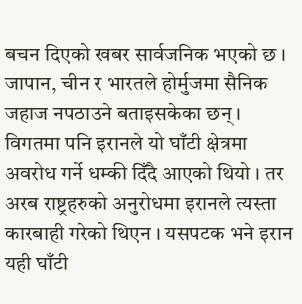बचन दिएको खबर सार्वजनिक भएको छ । जापान, चीन र भारतले होर्मुजमा सैनिक जहाज नपठाउने बताइसकेका छन् ।
विगतमा पनि इरानले यो घाँटी क्षेत्रमा अवरोध गर्ने धम्की दिँदै आएको थियो । तर अरब राष्ट्रहरुको अनुरोधमा इरानले त्यस्ता कारबाही गरेको थिएन । यसपटक भने इरान यही घाँटी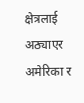क्षेत्रलाई अठ्याएर अमेरिका र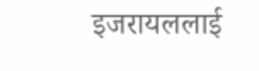इजरायललाई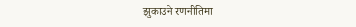झुकाउने रणनीतिमा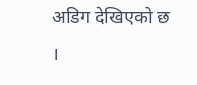अडिग देखिएको छ ।